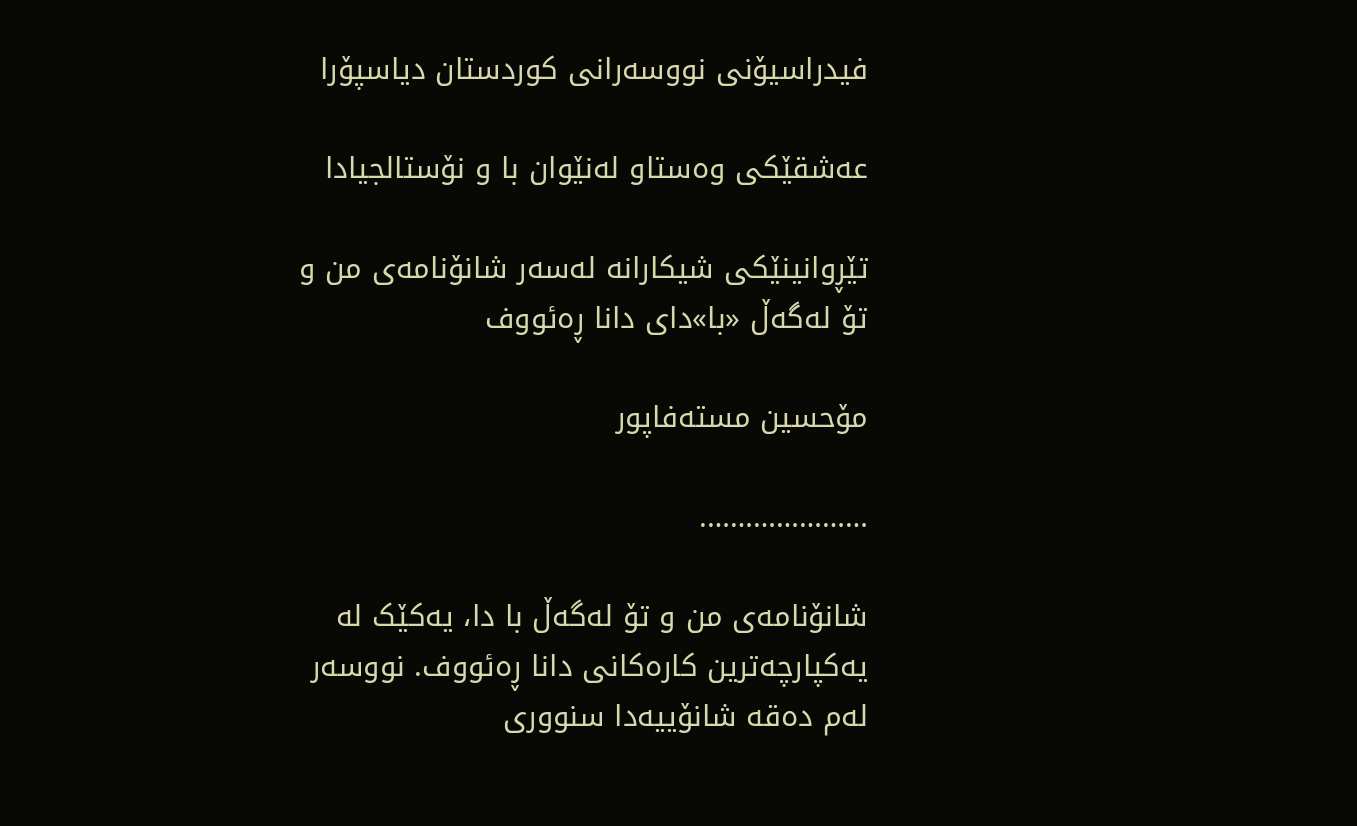فیدراسیۆنی نووسەرانی کوردستان دیاسپۆرا

عەشقێکی وەستاو لەنێوان با و نۆستالجیادا

تێڕوانینێکی شیکارانە لەسەر شانۆنامەی من و تۆ لەگەڵ «با»دای دانا ڕەئووف

مۆحسین مستەفاپور

………………….

شانۆنامەی من و تۆ لەگەڵ با دا، یەکێک لە یەکپارچەترین کارەکانی دانا ڕەئووف. نووسەر لەم دەقە شانۆییەدا سنووری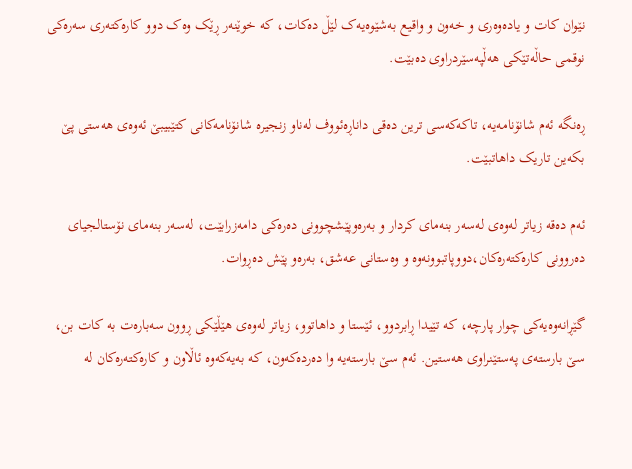نێوان کات و یادەوەری و خەون و واقیع بەشێوەیەک لێڵ دەکات، کە خوێنەر ڕێک وەک دوو کارەکتەری سەرەکی نوقمی حاڵەتێکی هەڵپەسێردراوی دەبێت.

ڕەنگە ئەم شانۆنامەیە، تاکەکەسی ترین دەقی داناڕەئووف لەناو زنجیرە شانۆنامەکانی کتێبیبێ ئەوەی هەستی پێ بکەین تاریک داهاتبێت.

ئەم دەقە زیاتر لەوەی لەسەر بنەمای کردار و بەرەوپێشچوونی دەرەکی دامەزرابێت، لەسەر بنەمای نۆستالجیای دەروونی کارەکتەرەکان،دووپاتبوونەوە و وەستانی عەشق، بەرەو پێش دەڕوات.

گێڕانەوەیەکی چوار پارچە، کە تێیدا ڕابردوو، ئێستا و داهاتوو، زیاتر لەوەی هێڵێکی ڕوون سەبارەت بە کات بن، سێ بارستەی پەستێنراوی هەستین. ئەم سێ بارستەیە وا دەردەکەون، کە بەیەکەوە ئاڵاون و کارەکتەرەکان لە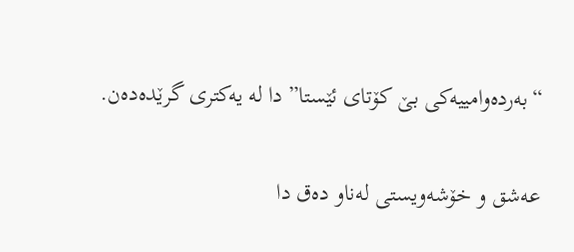“بەردەوامییەکی بێ کۆتای ئێستا” دا لە یەکتری گرێدەدەن.

عەشق و خۆشەویستی لەناو دەق دا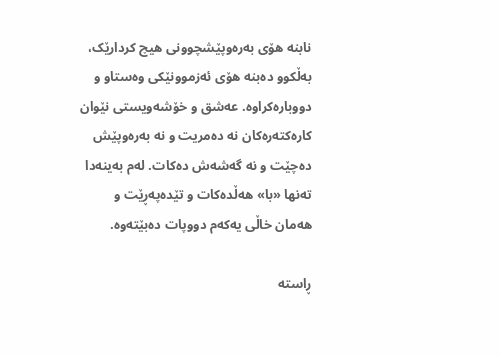نابنە هۆی بەرەوپێشچوونی هیچ کردارێک، بەڵکوو دەبنە هۆی ئەزموونێکی وەستاو و دووبارەکراوە. عەشق و خۆشەویستی نێوان کارەکتەرەکان نە دەمریت و نە بەرەوپێش دەچێت و نە گەشەش دەکات. لەم بەینەدا تەنها «با» هەڵدەکات و تێدەپەڕێت و هەمان خاڵی یەکەم دووپات دەبێتەوە.

ڕاستە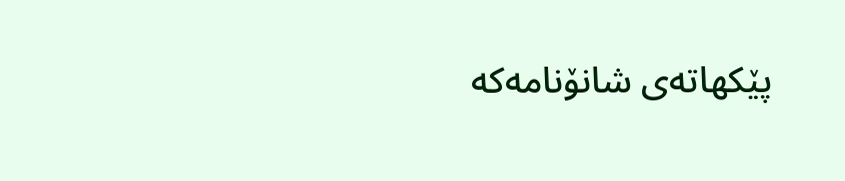پێکهاتەی شانۆنامەکە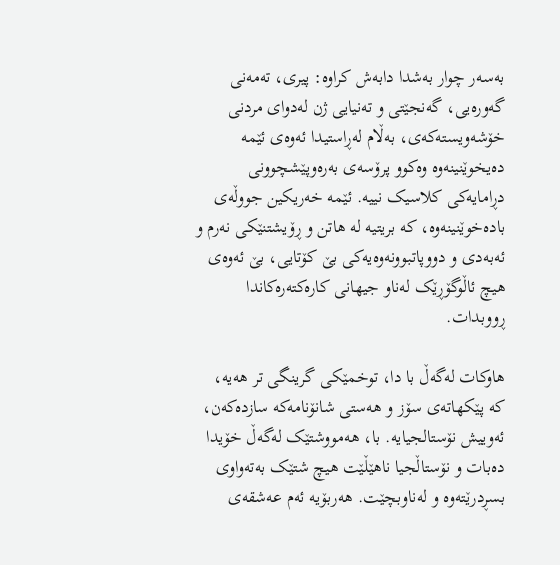بەسەر چوار بەشدا دابەش کراوە: پیری، تەمەنی گەورەیی، گەنجێتی و تەنیایی ژن لەدوای مردنی خۆشەویستەکەی، بەڵام لەڕاستیدا ئەوەی ئێمە دەیخوێنینەوە وەکوو پرۆسەی بەرەوپێشچوونی دڕامایەکی کلاسیک نییە. ئێمە خەریکین جووڵەی بادەخوێنینەوە، کە بریتیە لە هاتن و ڕۆیشتنێکی نەرم و ئەبەدی و دووپاتبوونەوەیەکی بێ کۆتایی، بێ ئەوەی هیچ ئاڵوگۆڕێک لەناو جیهانی کارەکتەرەکاندا ڕووبدات.

هاوکات لەگەڵ با دا، توخمێکی گرینگی تر هەیە، کە پێکهاتەی سۆز و هەستی شانۆنامەکە سازدەکەن، ئەوییش نۆستالجیایە. با، هەمووشتێک لەگەڵ خۆیدا دەبات و نۆستاڵجیا ناهێڵێت هیچ شتێک بەتەواوی بسڕدرێتەوە و لەناوبچێت. هەربۆیە ئەم عەشقەی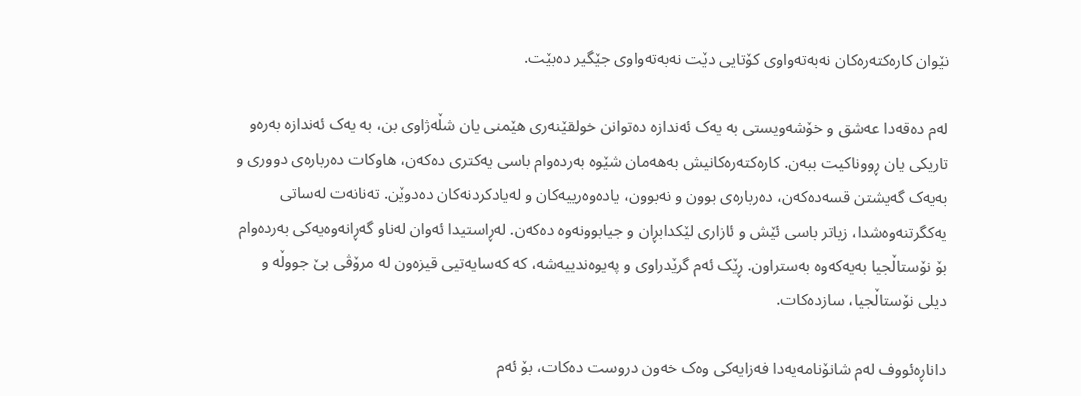نێوان کارەکتەرەکان نەبەتەواوی کۆتایی دێت نەبەتەواوی جێگیر دەبێت.

لەم دەقەدا عەشق و خۆشەویستی بە یەک ئەندازە دەتوانن خولقێنەری هێمنی یان شڵەژاوی بن، بە یەک ئەندازە بەرەو تاریکی یان ڕووناکیت ببەن. کارەکتەرەکانیش بەهەمان شێوە بەردەوام باسی یەکتری دەکەن، هاوکات دەربارەی دووری و بەیەک گەیشتن قسەدەکەن، دەربارەی بوون و نەبوون، یادەوەرییەکان و لەیادکردنەکان دەدوێن. تەنانەت لەساتی یەکگرتنەوەشدا، زیاتر باسی ئێش و ئازاری لێکدابڕان و جیابوونەوە دەکەن. لەڕاستیدا ئەوان لەناو گەڕانەوەیەکی بەردەوام بۆ نۆستاڵجیا بەیەکەوە بەستراون. ڕێک ئەم گرێدراوی و پەیوەندییەشە، کە کەسایەتیی قیزەون لە مرۆڤی بێ جووڵە و دیلی نۆستاڵجیا، سازدەکات.

داناڕەئووف لەم شانۆنامەیەدا فەزایەکی وەک خەون دروست دەکات، بۆ ئەم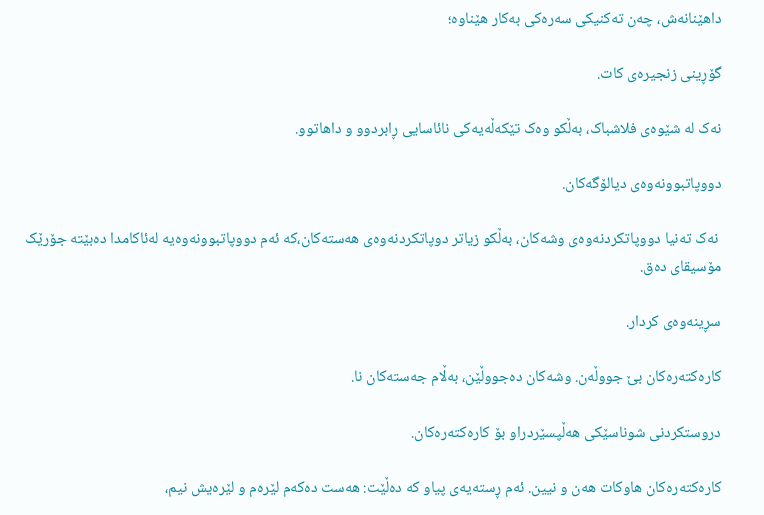داهێنانەش، چەن تەکنیکی سەرەکی بەکار هێناوە؛

گۆڕینی زنجیرەی کات.

نەک لە شێوەی فلاشباک، بەڵکو وەک تێکەڵەیەکی نائاسایی ڕابردوو و داهاتوو.

دووپاتبوونەوەی دیالۆگەکان.

 نەک تەنیا دووپاتکردنەوەی وشەکان، بەڵکو زیاتر دوپاتکردنەوەی هەستەکان،کە ئەم دووپاتبوونەوەیە لەئاکامدا دەبێتە جۆرێک مۆسیقای دەق.

سڕینەوەی کردار.

کارەکتەرەکان بێ جووڵەن. وشەکان دەجووڵێن، بەڵام جەستەکان نا.

دروستکردنی شوناسێکی هەڵپسێردراو بۆ کارەکتەرەکان.

کارەکتەرەکان هاوکات هەن و نیین. ئەم ڕستەیەی پیاو کە دەڵێت: هەست دەکەم لێرەم و لێرەیش نیم،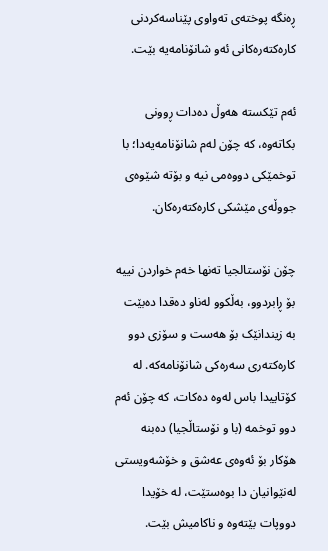ڕەنگە پوختەی تەواوی پێناسەکردنی کارەکتەرەکانی ئەو شانۆنامەیە بێت.

ئەم تێکستە هەوڵ دەدات ڕوونی بکاتەوە، کە چۆن لەم شانۆنامەیەدا؛ با توخمێکی دووەمی نیە و بۆتە شێوەی جووڵەی مێشکی کارەکتەرەکان.

چۆن نۆستالجیا تەنها خەم خواردن نییە بۆ ڕابردوو، بەڵکوو لەناو دەقدا دەبێت بە زیندانێک بۆ هەست و سۆزی دوو کارەکتەری سەرەکی شانۆنامەکە. لە کۆتاییدا باس لەوە دەکات، کە چۆن ئەم دوو توخمە (با و نۆستاڵجیا) دەبنە هۆکار بۆ ئەوەی عەشق و خۆشەویستی لەنێوانیان دا بوەستێت، لە خۆیدا دووپات بێتەوە و ناکامیش بێت.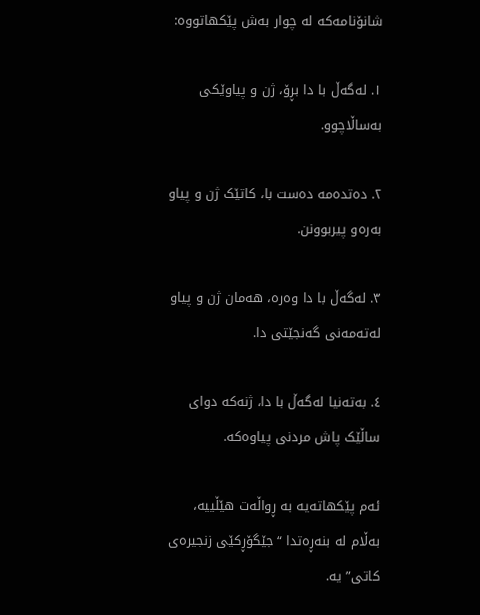شانۆنامەکە لە چوار بەش پێکهاتووە:

۱. لەگەڵ با دا بڕۆ، ژن و پیاوێکی بەساڵاچوو.

۲. دەتدەمە دەست با، کاتێک ژن و پیاو بەرەو پیربوونن.

۳. لەگەڵ با دا وەرە، هەمان ژن و پیاو لەتەمەنی گەنجێتی دا.

٤. بەتەنیا لەگەڵ با دا، ژنەکە دوای ساڵێک پاش مردنی پیاوەکە.

ئەم پێکهاتەیە بە ڕواڵەت هێڵییە، بەڵام لە بنەڕەتدا “جێگۆڕکێی زنجیرەی کاتی” یە.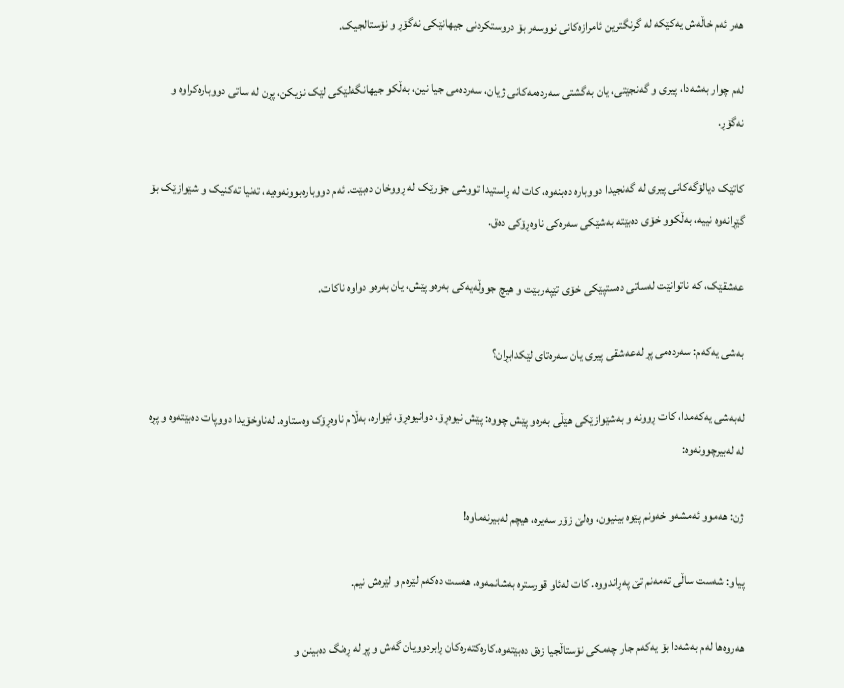هەر ئەم خاڵەش یەکێکە لە گرنگترین ئامرازەکانی نووسەر بۆ دروستکردنی جیهانێکی نەگۆڕ و نۆستالجیک.

لەم چوار بەشەدا، پیری و گەنجێتی، یان بەگشتی سەردەمەکانی ژیان، سەردەمی جیا نین، بەڵکو جیهانگەلێکی لێک نزیکن، پڕن لە ساتی دووبارەکراوە و نەگۆڕ.

کاتێک دیالۆگەکانی پیری لە گەنجیدا دووبارە دەبنەوە، کات لە ڕاستیدا تووشی جۆرێک لە ڕووخان دەبێت. ئەم دووبارەبوونەوەیە، تەنیا تەکنیک و شێوازێک بۆ گێڕانەوە نییە، بەڵکوو خۆی دەبێتە بەشێکی سەرەکی ناوەڕۆکی دەق.

عەشقێک، کە ناتوانێت لەساتی دەستپێکی خۆی تێپەربێت و هیچ جووڵەیەکی بەرەو پێش، یان بەرەو دواوە ناکات.

بەشی یەکەم: سەردەمی پڕ لەعەشقی پیری یان سەرەتای لێکدابڕان؟

لەبەشی یەکەمدا، کات ڕوونە و بەشێوازێکی هێڵی بەرەو پێش چووە: پێش نیوەڕۆ، دوانیوەڕۆ، ئێوارە، بەڵام ناوەڕۆک وەستاوە. لەناوخۆیدا دووپات دەبێتەوە و پڕە لە لەبیرچوونەوە:

ژن: هەموو ئەمشەو خەونم پێوە بینیون، وەلێ زۆر سەیرە، هیچم لەبیرنەماوە!

پیاو: شەست ساڵی تەمەنم تێ پەڕاندووە. کات لەئاو قورسترە بەشانمەوە. هەست دەکەم لێرەم و لێرەش نیم.

هەروەها لەم بەشەدا بۆ یەکەم جار چەمکی نۆستاڵجیا زەق دەبێتەوە.کارەکتەرەکان ڕابردوویان گەش و پڕ لە ڕەنگ دەبینن و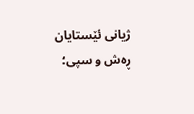ژیانی ئێستایان ڕەش و سپی؛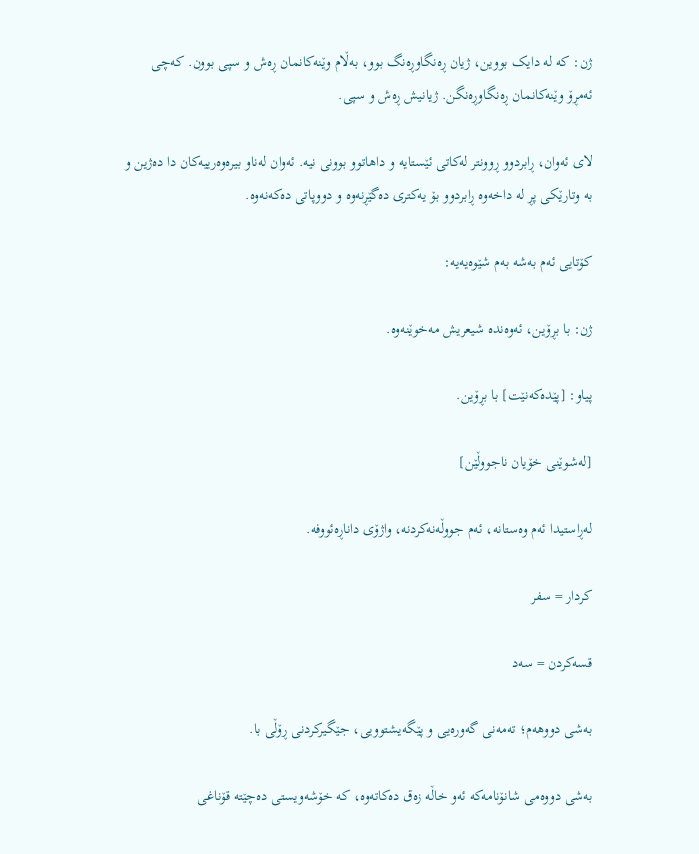ژن: کە لە دایک بووین، ژیان ڕەنگاوڕەنگ بوو، بەڵام وێنەکانمان ڕەش و سپی بوون. کەچی ئەمڕۆ وێنەکانمان ڕەنگاوڕەنگن. ژیانیش ڕەش و سپی.

لای ئەوان، ڕابردوو ڕوونتر لەکاتی ئێستایە و داهاتوو بوونی نیە. ئەوان لەناو بیرەوەرییەکان دا دەژین و بە وتارێکی پڕ لە داخەوە ڕابردوو بۆ یەکتری دەگێڕنەوە و دووپاتی دەکەنەوە.

کۆتایی ئەم بەشە بەم شێوەیەیە:

ژن: با بڕۆین، ئەوەندە شیعریش مەخوێنەوە.

پیاو: [پێدەکەنێت] با بڕۆین.

[لەشوێنی خۆیان ناجووڵێن]

لەڕاستیدا ئەم وەستانە، ئەم جووڵەنەکردنە، واژۆی داناڕەئووفە.

کردار = سفر

قسەکردن = سەد

بەشی دووهەم؛ تەمەنی گەورەیی و پێگەیشتوویی، جێگیرکردنی ڕۆڵی با.

بەشی دووەمی شانۆنامەکە ئەو خاڵە زەق دەکاتەوە، کە خۆشەویستی دەچێتە قۆناغی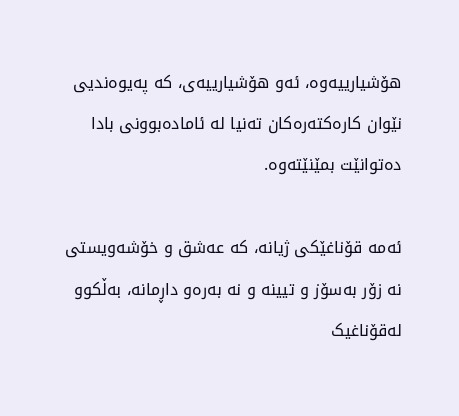هۆشیارییەوە، ئەو هۆشیارییەی، کە پەیوەندیی نێوان کارەکتەرەکان تەنیا لە ئامادەبوونی بادا دەتوانێت بمێنێتەوە.

ئەمە قۆناغێکی ژیانە، کە عەشق و خۆشەویستی نە زۆر بەسۆز و تیینە و نە بەرەو داڕمانە، بەڵکوو لەقۆناغیک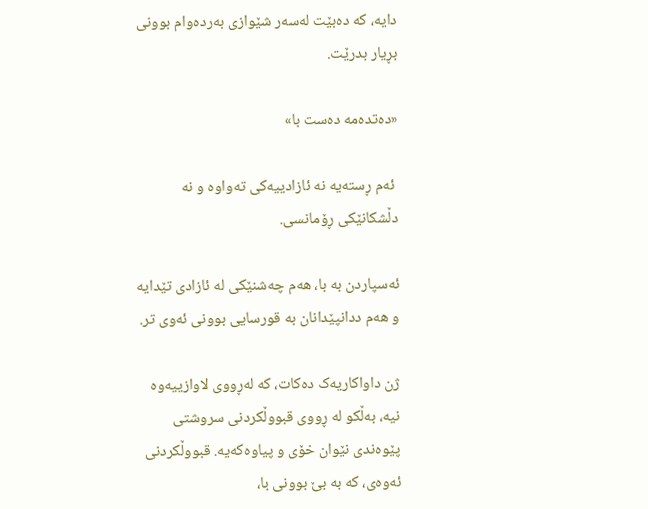دایە، کە دەبێت لەسەر شێوازی بەردەوام بوونی بڕیار بدرێت.

«دەتدەمە دەست با»

 ئەم ڕستەیە نە ئازادییەکی تەواوە و نە دڵشکانێکی ڕۆمانسی.

ئەسپاردن بە با، هەم چەشنێکی لە ئازادی تێدایە و هەم ددانپێدانان بە قورسایی بوونی ئەوی تر.

ژن داواکاریەک دەکات، کە لەڕووی لاوازییەوە نیە، بەڵکو لە ڕووی قبووڵکردنی سروشتی پێوەندی نێوان خۆی و پیاوەکەیە. قبووڵکردنی ئەوەی، کە بە بێ بوونی با،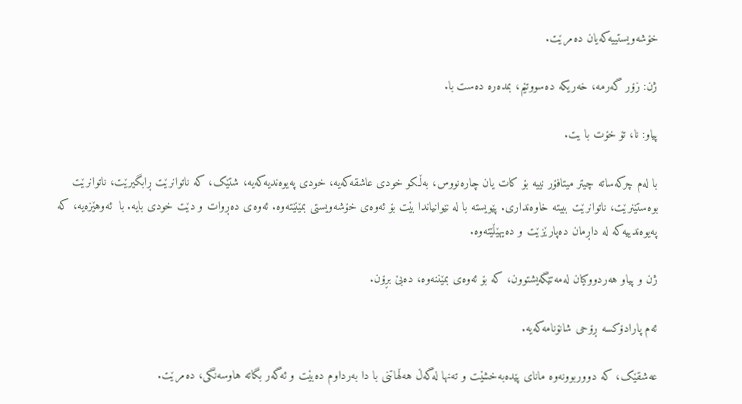خۆشەویستییەکەیان دەمرێت.

ژن: زۆر گەرمە، خەریکە دەسووتێم، بمدەرە دەست با.

پیاو: نا، تۆ خۆت با یت.

با لەم چرکەساتە چیتر میتافۆر نییە بۆ کات یان چارەنووس، بەڵکو خودی عاشقەکەیە، خودی پەیوەندیەکەیە، شتێک، کە ناتوانرێت ڕابگیرێت، ناتوانرێت بوەستێنرێت، ناتوانرێت ببیتە خاوەنداری. پێویستە با لە نێوانیاندا بێت بۆ ئەوەی خۆشەویستی بمێنێتەوە. ئەوەی دەڕوات و دێت خودی بایە. با  ئەوهێزەیە، کە پەیوەندییەکە لە داڕمان دەپارێزێت و دەیهێڵێتەوە.

ژن و پیاو هەردووکیان لەمەتێگەیشتوون، کە بۆ ئەوەی بمێننەوە، دەبێ بڕۆن.

ئەم پارادۆکسە ڕۆحی شانۆنامەکەیە.

عەشقێک، کە دووربوونەوە مانای پێدەبەخشێت و تەنها لەگەڵ هەڵهاتنی با دا بەرداوم دەبێت و ئەگەر بگاتە هاوسەنگی، دەمرێت.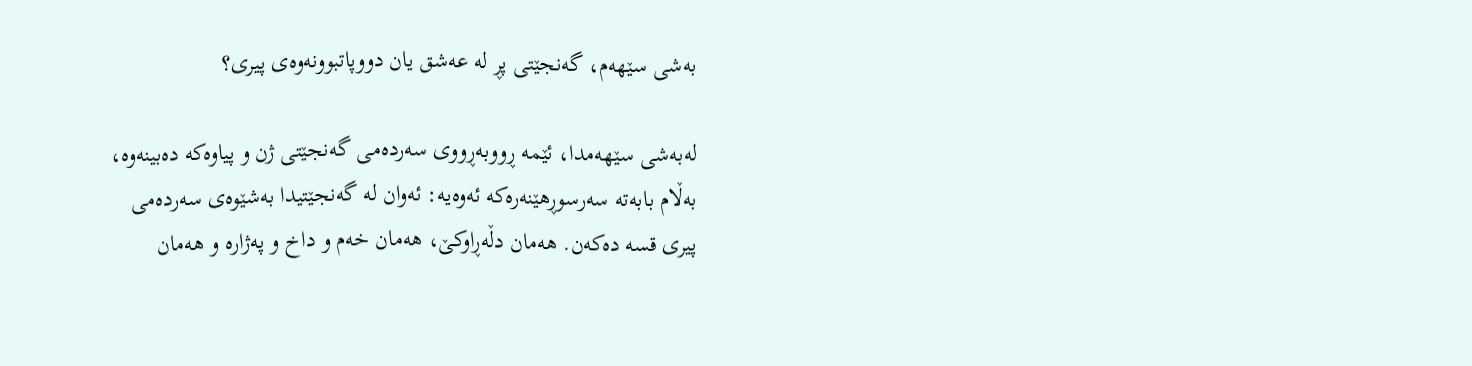بەشی سێهەم، گەنجێتی پڕ لە عەشق یان دووپاتبوونەوەی پیری؟

لەبەشی سێهەمدا، ئێمە ڕووبەڕووی سەردەمی گەنجێتی ژن و پیاوەکە دەبینەوە، بەڵام بابەتە سەرسوڕهێنەرەکە ئەوەیە: ئەوان لە گەنجێتیدا بەشێوەی سەردەمی پیری قسە دەکەن. هەمان دڵەڕاوکێ، هەمان خەم و داخ و پەژارە و هەمان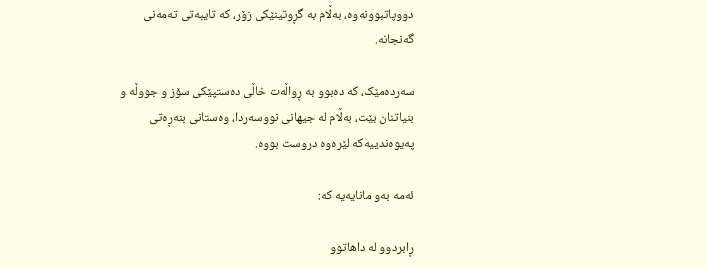دووپاتبوونەوە، بەڵام بە گڕوتینێکی زۆر، کە تایبەتی تەمەنی گەنجانە.

سەردەمێک، کە دەبوو بە ڕواڵەت خاڵی دەستپێکی سۆز و جووڵە و بنیاتنان بێت، بەڵام لە جیهانی نووسەردا، وەستانی بنەڕەتی پەیوەندییەکە لێرەوە دروست بووە.

ئەمە بەو مانایەیە کە:

ڕابردوو لە داهاتوو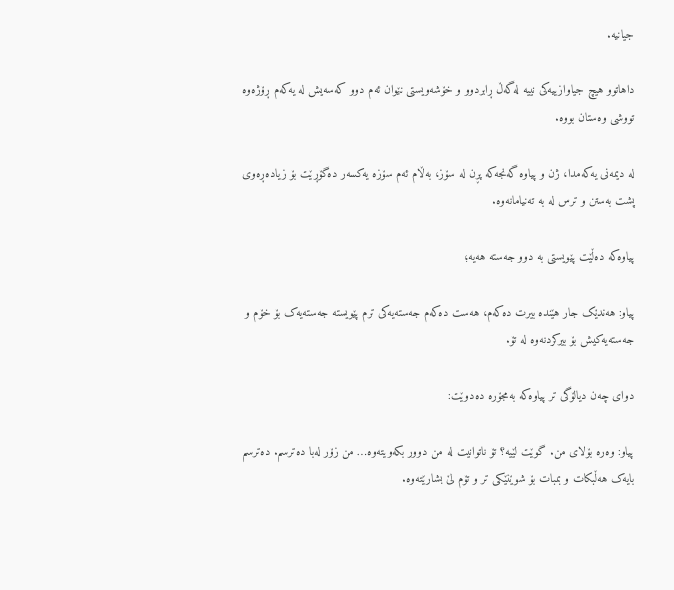جیانیە.

داهاتوو هیچ جیاوازییەکی نییە لەگەڵ ڕابردوو و خۆشەویستی نێوان ئەم دوو کەسەیش لە یەکەم ڕۆژەوە تووشی وەستان بووە.

لە دیمەنی یەکەمدا، ژن و پیاوە گەنجەکە پڕن لە سۆز، بەڵام ئەم سۆزە یەکسەر دەگۆڕێت بۆ زیادەڕەوی پشت بەستن و ترس لە بە تەنیامانەوە.

پیاوەکە دەڵێت پێویستی بە دوو جەستە هەیە؛

پیاو: هەندێک جار هێندە بیرت دەکەم، هەست دەکەم جەستەیەکی ترم پێویستە جەستەیەک بۆ خۆم و جەستەیەکیش بۆ بیرکردنەوە لە تۆ.

دوای چەن دیالۆگی تر پیاوەکە بەمجۆرە دەدوێت:

پیاو: وەرە بۆلای من. گوێت لێیە؟ تۆ ناتوانیت لە من دوور بکەویتەوە… من زۆر لەبا دەترسم. دەترسم بایەک هەڵبکات و بمبات بۆ شوێنێکی تر و تۆم لێ بشارێتەوە.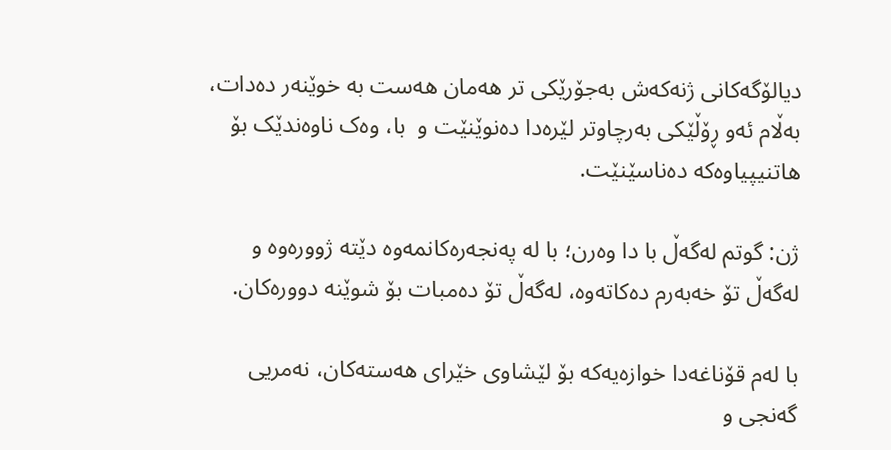دیالۆگەکانی ژنەکەش بەجۆرێکی تر هەمان هەست بە خوێنەر دەدات، بەڵام ئەو ڕۆڵێکی بەرچاوتر لێرەدا دەنوێنێت و  با، وەک ناوەندێک بۆ هاتنیپیاوەکە دەناسێنێت.

ژن: گوتم لەگەڵ با دا وەرن؛ با لە پەنجەرەکانمەوە دێتە ژوورەوە و لەگەڵ تۆ خەبەرم دەکاتەوە، لەگەڵ تۆ دەمبات بۆ شوێنە دوورەکان.

با لەم قۆناغەدا خوازەیەکە بۆ لێشاوی خێرای هەستەکان، نەمریی گەنجی و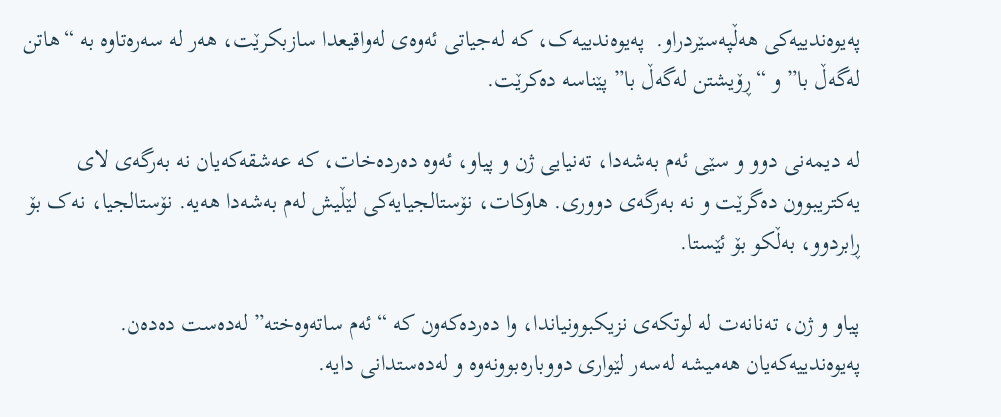پەیوەندییەکی هەڵپەسێردراو.  پەیوەندییەک، کە لەجیاتی ئەوەی لەواقیعدا سازبکرێت، هەر لە سەرەتاوە بە “هاتن لەگەڵ با” و “ڕۆیشتن لەگەڵ با” پێناسە دەکرێت.

لە دیمەنی دوو و سێی ئەم بەشەدا، تەنیایی ژن و پیاو، ئەوە دەردەخات، کە عەشقەکەیان نە بەرگەی لای یەکتریبوون دەگرێت و نە بەرگەی دووری. هاوکات، نۆستالجیایەکی لێڵیش لەم بەشەدا هەیە. نۆستالجیا، نەک بۆ ڕابردوو، بەڵکو بۆ ئێستا.

پیاو و ژن، تەنانەت لە لوتکەی نزیکبوونیاندا، وا دەردەکەون کە “ئەم ساتەوەختە” لەدەست دەدەن. پەیوەندییەکەیان هەمیشە لەسەر لێواری دووبارەبوونەوە و لەدەستدانی دایە.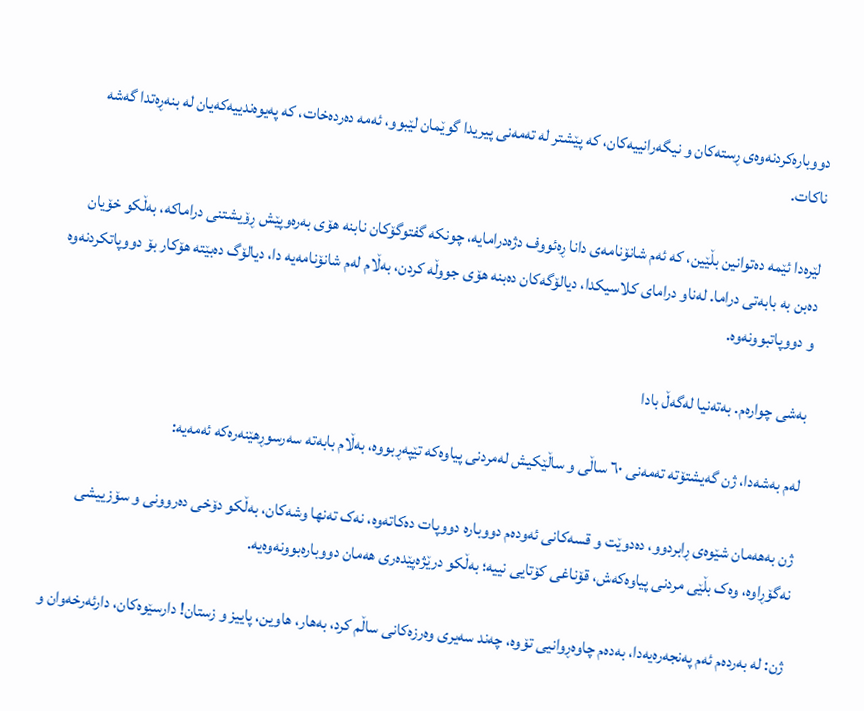دووبارەکردنەوەی ڕستەکان و نیگەرانییەکان، کە پێشتر لە تەمەنی پیریدا گوێمان لێبوو، ئەمە دەردەخات، کە پەیوەندییەکەیان لە بنەڕەتدا گەشە ناکات.

لێرەدا ئێمە دەتوانین بڵێین، کە ئەم شانۆنامەی دانا ڕەئووف دژەدرامایە، چونکە گفتوگۆکان نابنە هۆی بەرەوپێش ڕۆیشتنی دراماکە، بەڵکو خۆیان دەبن بە بابەتی دراما. لەناو درامای کلاسیکدا، دیالۆگەکان دەبنە هۆی جووڵە کردن، بەڵام لەم شانۆنامەیە دا، دیالۆگ دەبێتە هۆکار بۆ دووپاتکردنەوە و دووپاتبوونەوە.

بەشی چوارەم. بەتەنیا لەگەڵ بادا

لەم بەشەدا، ژن گەیشتۆتە تەمەنی ٦٠ ساڵی و ساڵێکیش لەمردنی پیاوەکە تێپەڕبووە، بەڵام بابەتە سەرسوڕهێنەرەکە ئەمەیە:

ژن بەهەمان شێوەی ڕابردوو، دەدوێت و قسەکانی ئەودەم دووبارە دووپات دەکاتەوە، نەک تەنها وشەکان، بەڵکو دۆخی دەروونی و سۆزییشی نەگۆڕاوە، وەک بڵێی مردنی پیاوەکەش، قۆناغی کۆتایی نییە؛ بەڵکو درێژەپێدەری هەمان دووبارەبوونەوەیە.

ژن: لە بەردەم ئەم پەنجەرەیەدا، بەدەم چاوەڕوانیی تۆوە، چەند سەیری وەرزەکانی ساڵم کرد، بەهار، هاوین، پاییز و زستان! دارسێوەکان، دارئەرخەوان و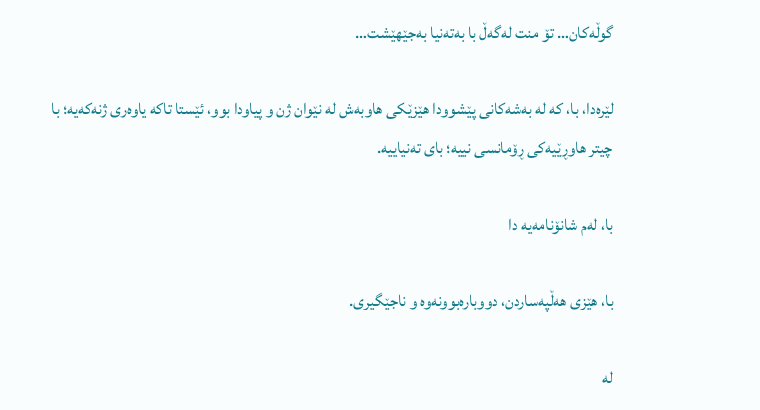گوڵەکان… تۆ منت لەگەڵ با بەتەنیا بەجێهێشت…

لێرەدا، با، کە لە بەشەکانی پێشوودا هێزێکی هاوبەش لە نێوان ژن و پیاودا بوو، ئێستا تاکە یاوەری ژنەکەیە؛ با چیتر هاوڕێیەکی ڕۆمانسی نییە؛ بای تەنیاییە.

با، لەم شانۆنامەیە دا

با، هێزی هەڵپەساردن، دووبارەبوونەوە و ناجێگیری.

لە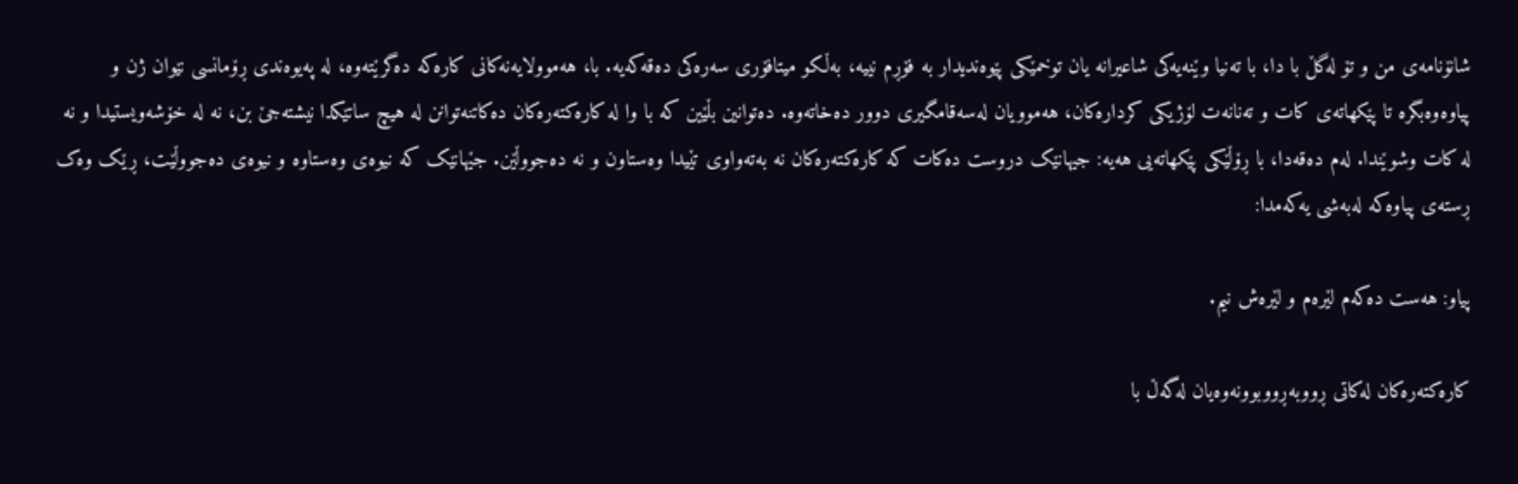شانۆنامەی من و تۆ لەگڵ با دا، با تەنیا وێنەیەکی شاعیرانە یان توخمێکی پێوەندیدار بە فۆڕم نییە، بەڵکو میتافۆری سەرەکی دەقەکەیە. با، هەموولایەنەکانی کارەکە دەگرێتەوە، لە پەیوەندی ڕۆمانسی نێوان ژن و پیاوەوەبگرە تا پێکهاتەی کات و تەنانەت لۆژیکی کردارەکان، هەموویان لەسەقامگیری دوور دەخاتەوە. دەتوانین بڵێین کە با وا لە کارەکتەرەکان دەکاتنەتوانن لە هیچ ساتێکدا نیشتەجێ بن، نە لە خۆشەویستیدا و نە لە کات وشوێندا. لەم دەقەدا، با ڕۆڵێکی پێکهاتەیی هەیە: جیهانێک دروست دەکات کە کارەکتەرەکان نە بەتەواوی تێیدا وەستاون و نە دەجووڵێن. جێهانێک کە نیوەی وەستاوە و نیوەی دەجووڵێت، ڕێک وەک ڕستەی پیاوەکە لەبەشی یەکەمدا:

پیاو: هەست دەکەم لێرەم و لێرەش نیم.

کارەکتەرەکان لەکاتی ڕووبەڕووبوونەوەیان لەگەڵ با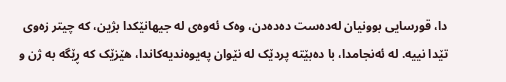دا، قورسایی بوونیان لەدەست دەدەدن، وەک ئەوەی لە جیهانێکدا بژین، کە چیتر زەوی تێدا نییە. لە ئەنجامدا، با دەبێتە پردێک لە نێوان پەیوەندیەکاندا، هێزێک کە ڕێگە بە ژن و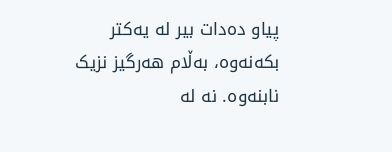پیاو دەدات بیر لە یەکتر بکەنەوە، بەڵام هەرگیز نزیک نابنەوە. نە لە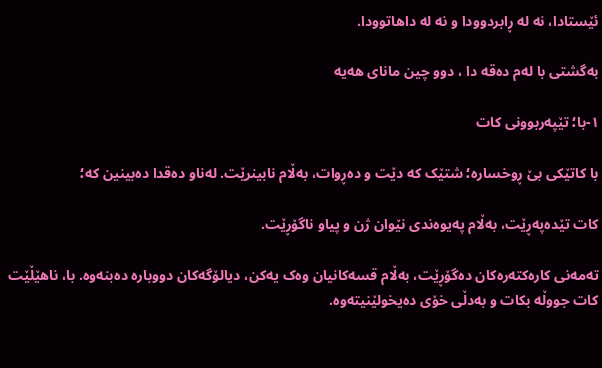ئێستادا، نە لە ڕابردوودا و نە لە داهاتوودا.

بەگشتی با لەم دەقە دا ، دوو چین مانای هەیە

١-با؛ تێپەربوونی کات

با کاتێکی بێ ڕوخسارە؛ شتێک کە دێت و دەڕوات، بەڵام نابینرێت. لەناو دەقدا دەبینین کە؛

کات تێدەپەڕێت، بەڵام پەیوەندی نێوان ژن و پیاو ناگۆڕێت.

تەمەنی کارەکتەرەکان دەگۆڕێت، بەڵام قسەکانیان وەک یەکن، دیالۆگەکان دووبارە دەبنەوە. با، ناهێڵێت کات جووڵە بکات و بەدڵی خۆی دەیخولێنیتەوە.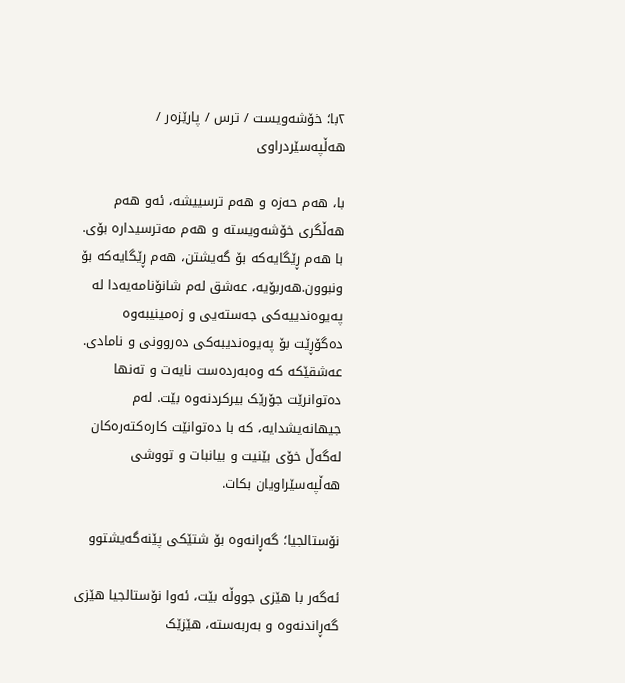۲با؛ خۆشەویست / ترس / پارێزەر / هەڵپەسێردراوی

با، هەم حەزە و هەم ترسییشە، ئەو هەم هەڵگری خۆشەویستە و هەم مەترسیدارە بۆی. با هەم ڕێگایەکە بۆ گەیشتن، هەم ڕێگایەکە بۆ ونبوون.هەربۆیە، عەشق لەم شانۆنامەیەدا لە پەیوەندییەکی جەستەیی و زەمینیبەوە دەگۆڕێت بۆ پەیوەندیبەکی دەروونی و نامادی. عەشقێکە کە وەبەردەست نایەت و تەنها دەتوانرێت جۆرێک بیرکردنەوە بێت. لەم جیهانەیشدایە، کە با دەتوانێت کارەکتەرەکان لەگەڵ خۆی بێنیت و بیانبات و تووشی هەڵپەسێراویان بکات.

نۆستالجیا؛ گەڕانەوە بۆ شتێکی پێنەگەیشتوو

ئەگەر با هێزی جووڵە بێت، ئەوا نۆستالجیا هێزی گەڕاندنەوە و بەربەستە، هێزێک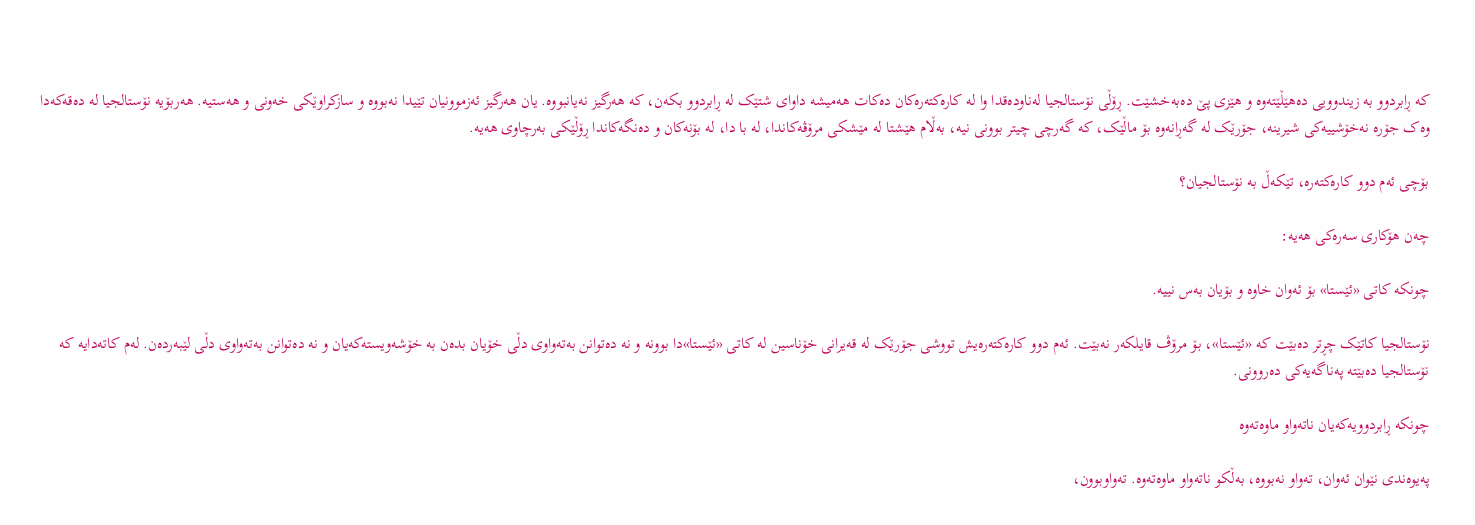کە ڕابردوو بە زیندوویی دەهێڵێتەوە و هێزی پێ دەبەخشێت. ڕۆڵی نۆستالجیا لەناودەقدا وا لە کارەکتەرەکان دەکات هەمیشە داوای شتێک لە ڕابردوو بکەن، کە هەرگیز نەیانبووە. یان هەرگیز ئەزموونیان تێیدا نەبووە و سازکراوێکی خەونی و هەستیە. هەربۆیە نۆستالجیا لە دەقەکەدا وەک جۆرە نەخۆشییەکی شیرینە، جۆرێک لە گەڕانەوە بۆ ماڵێک، کە گەرچی چیتر بوونی نیە، بەڵام هێشتا لە مێشکی مرۆڤەکاندا، لە با دا، لە بۆنەکان و دەنگەکاندا ڕۆڵێکی بەرچاوی هەیە.

بۆچی ئەم دوو کارەکتەرە، تێکەڵ بە نۆستالجیان؟

چەن هۆکاری سەرەکی هەیە:

چونکە کاتی «ئێستا» بۆ ئەوان خاوە و بۆیان بەس نییە.

نۆستالجیا کاتێک چڕتر دەبێت کە «ئێستا»، بۆ مرۆڤ قایلکەر نەبێت. ئەم دوو کارەکتەرەیش تووشی جۆرێک لە قەیرانی خۆناسین لە کاتی «ئێستا»دا بوونە و نە دەتوانن بەتەواوی دڵی خۆیان بدەن بە خۆشەویستەکەیان و نە دەتوانن بەتەواوی دڵی لێبەردەن. لەم کاتەدایە کە نۆستالجیا دەبێتە پەناگەیەکی دەروونی.

چونکە ڕابردوویەکەیان ناتەواو ماوەتەوە

پەیوەندی نێوان ئەوان، تەواو نەبووە، بەڵکو ناتەواو ماوەتەوە. تەواوبوون،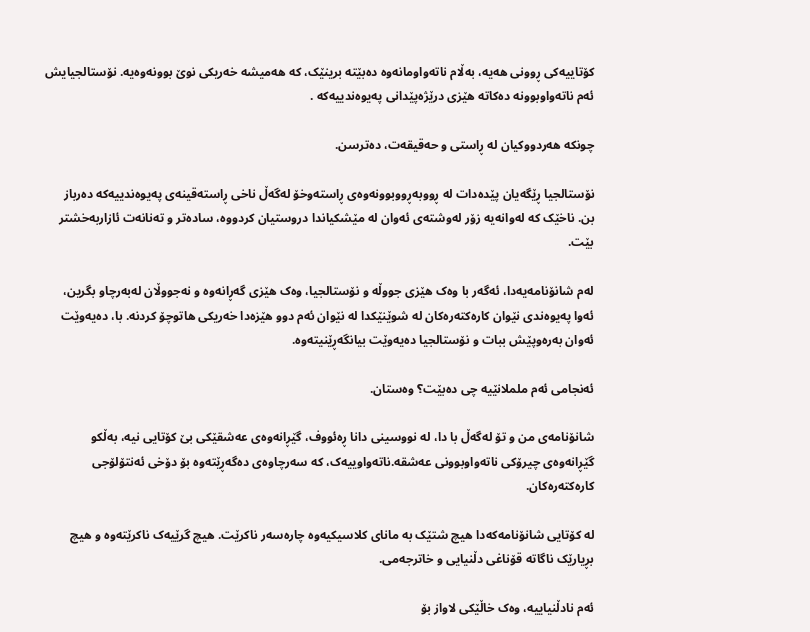کۆتاییەکی ڕوونی هەیە، بەڵام ناتەواومانەوە دەبێتە برینێک، کە هەمیشە خەریکی نوێ بوونەوەیە. نۆستالجیایش ئەم ناتەواوبوونە دەکاتە هێزی درێژەپێدانی پەیوەندییەکە .

چونکه هەردووکیان لە ڕاستی و حەقیقەت، دەترسن.

نۆستالجیا ڕێگەیان پێدەدات لە ڕووبەڕووبوونەوەی ڕاستەوخۆ لەگەڵ ناخی ڕاستەقینەی پەیوەندییەکە دەرباز بن. ناخێک کە لەوانەیە زۆر لەوشتەی ئەوان لە مێشکیاندا دروستیان کردووە، سادەتر و تەنانەت ئازاربەخشتر بێت.

لەم شانۆنامەیەدا، ئەگەر با وەک هێزی جووڵە و نۆستالجیا، وەک هێزی گەڕانەوە و نەجووڵان لەبەرچاو بگرین، ئەوا پەیوەندی نێوان کارەکتەرەکان لە شوێنێکدا لە نێوان ئەم دوو هێزەدا خەریکی هاتوچۆ کردنە. با، دەیەوێت ئەوان بەرەوپێش ببات و نۆستالجیا دەیەوێت بیانگەڕێنیتەوە.

ئەنجامی ئەم ململانێیە چی دەبێت؟ وەستان.

شانۆنامەی من و تۆ لەگەڵ با دا، لە نووسینی دانا ڕەئووف، گێڕانەوەی عەشقێکی بێ کۆتایی نیە، بەڵکو گێڕانەوەی چیرۆکی ناتەواوبوونی عەشقە.ناتەواوییەک، کە سەرچاوەی دەگەڕێتەوە بۆ دۆخی ئەنتۆلۆجی کارەکتەرەکان.

لە کۆتایی شانۆنامەکەدا هیچ شتێک بە مانای کلاسیکیەوە چارەسەر ناکرێت. هیچ گرێیەک ناکرێتەوە و هیچ بڕیارێک ناگاتە قۆناغی دڵنیایی و خاترجەمی.

ئەم نادڵنیاییە، وەک خاڵێکی لاواز بۆ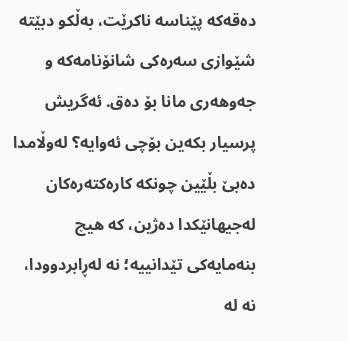دەقەکە پێناسە ناکرێت، بەڵکو دبێتە شێوازی سەرەکی شانۆنامەکە و جەوهەری مانا بۆ دەق. ئەگریش پرسیار بکەین بۆچی ئەوایە؟ لەوڵامدا دەبێ بڵێین چونکە کارەکتەرەکان لەجیهانێکدا دەژین، کە هیچ بنەمایەکی تێدانییە؛ نە لەڕابردوودا، نە لە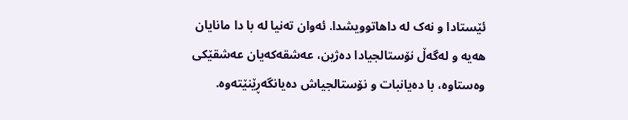ئێستادا و نەک لە داهاتوویشدا. ئەوان تەنیا لە با دا مانایان هەیە و لەگەڵ نۆستالجیادا دەژین، عەشقەکەیان عەشقێکی وەستاوە، با دەیانبات و نۆستالجیاش دەیانگەڕێنێتەوە.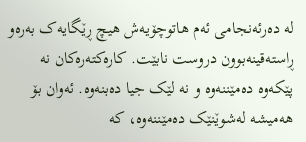لە دەرئەنجامی ئەم هاتوچۆیەش هیچ ڕێگایەک بەرەو ڕاستەقینەبوون دروست نابێت. کارەکتەرەکان نە پێکەوە دەمێننەوە و نە لێک جیا دەبنەوە. ئەوان بۆ هەمیشە لەشوێنێک دەمێننەوە، کە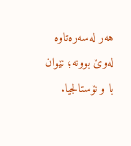هەر لەسەرەتاوە لەوێ بوونە؛ نێوان با و نۆستالجیا.